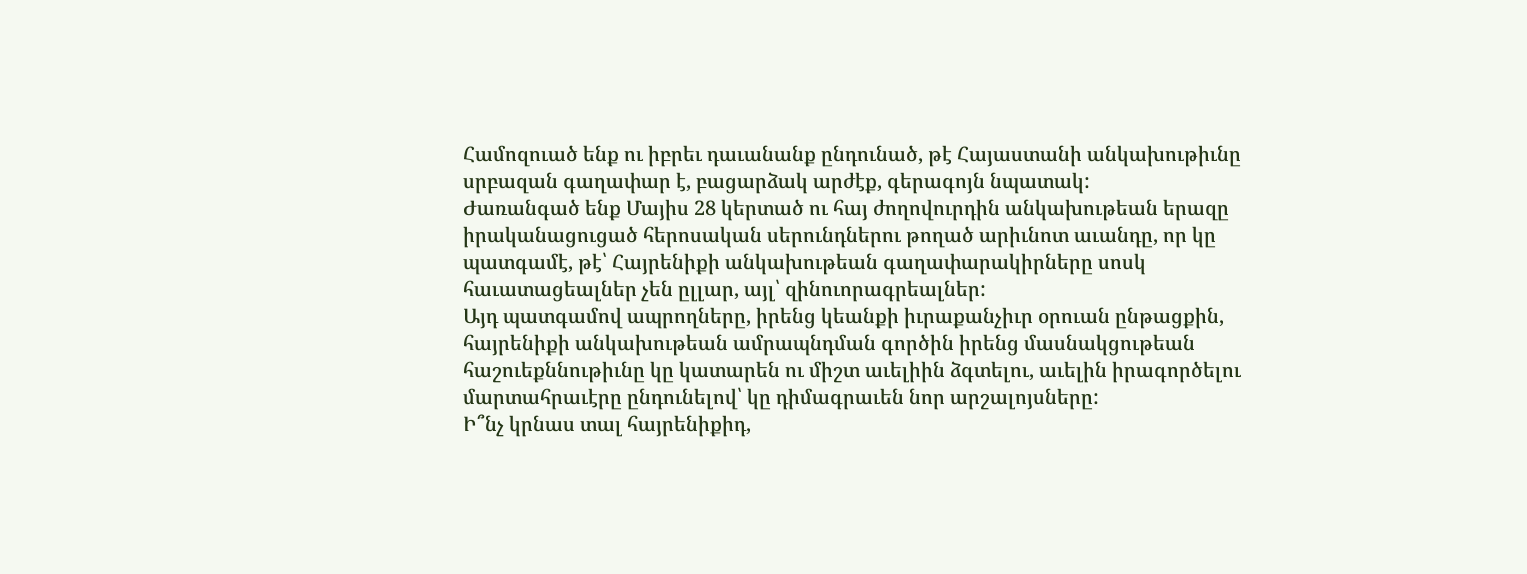Համոզուած ենք ու իբրեւ դաւանանք ընդունած, թէ Հայաստանի անկախութիւնը սրբազան գաղափար է, բացարձակ արժէք, գերագոյն նպատակ:
Ժառանգած ենք Մայիս 28 կերտած ու հայ ժողովուրդին անկախութեան երազը իրականացուցած հերոսական սերունդներու թողած արիւնոտ աւանդը, որ կը պատգամէ, թէ՝ Հայրենիքի անկախութեան գաղափարակիրները սոսկ հաւատացեալներ չեն ըլլար, այլ՝ զինուորագրեալներ:
Այդ պատգամով ապրողները, իրենց կեանքի իւրաքանչիւր օրուան ընթացքին, հայրենիքի անկախութեան ամրապնդման գործին իրենց մասնակցութեան հաշուեքննութիւնը կը կատարեն ու միշտ աւելիին ձգտելու, աւելին իրագործելու մարտահրաւէրը ընդունելով՝ կը դիմագրաւեն նոր արշալոյսները:
Ի՞նչ կրնաս տալ հայրենիքիդ,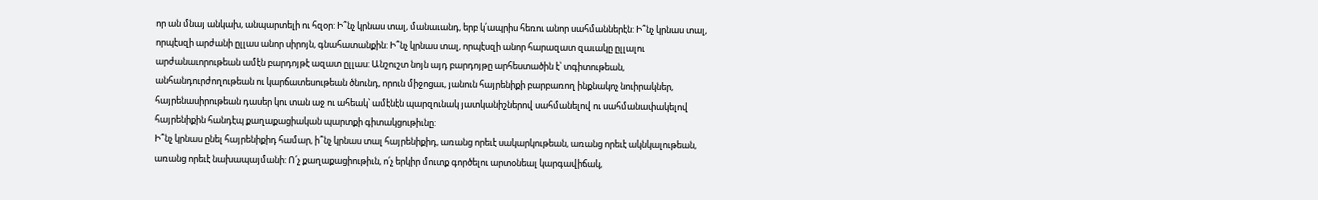որ ան մնայ անկախ, անպարտելի ու հզօր: Ի՞նչ կրնաս տալ, մանաւանդ, երբ կ՛ապրիս հեռու անոր սահմաններէն: Ի՞նչ կրնաս տալ, որպէսզի արժանի ըլլաս անոր սիրոյն, գնահատանքին: Ի՞նչ կրնաս տալ, որպէսզի անոր հարազատ զաւակը ըլլալու արժանաւորութեան ամէն բարդոյթէ ազատ ըլլաս: Անշուշտ նոյն այդ բարդոյթը արհեստածին է՝ տգիտութեան, անհանդուրժողութեան ու կարճատեսութեան ծնունդ, որուն միջոցաւ, յանուն հայրենիքի բարբառող ինքնակոչ նուիրակներ, հայրենասիրութեան դասեր կու տան աջ ու ահեակ՝ ամէնէն պարզունակ յատկանիշներով սահմանելով ու սահմանափակելով հայրենիքին հանդէպ քաղաքացիական պարտքի գիտակցութիւնը:
Ի՞նչ կրնաս ընել հայրենիքիդ համար, ի՞նչ կրնաս տալ հայրենիքիդ, առանց որեւէ սակարկութեան, առանց որեւէ ակնկալութեան, առանց որեւէ նախապայմանի: Ո՛չ քաղաքացիութիւն, ո՛չ երկիր մուտք գործելու արտօնեալ կարգավիճակ,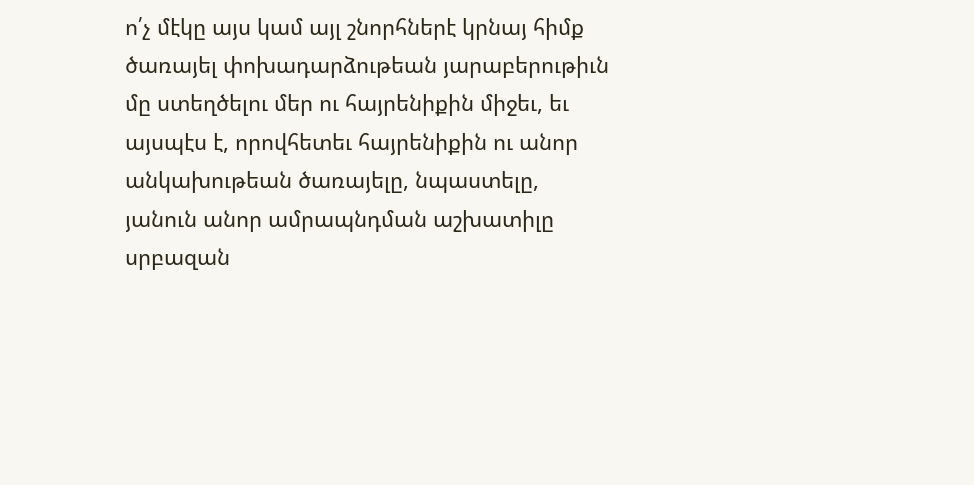ո՛չ մէկը այս կամ այլ շնորհներէ կրնայ հիմք ծառայել փոխադարձութեան յարաբերութիւն մը ստեղծելու մեր ու հայրենիքին միջեւ, եւ այսպէս է, որովհետեւ հայրենիքին ու անոր անկախութեան ծառայելը, նպաստելը, յանուն անոր ամրապնդման աշխատիլը սրբազան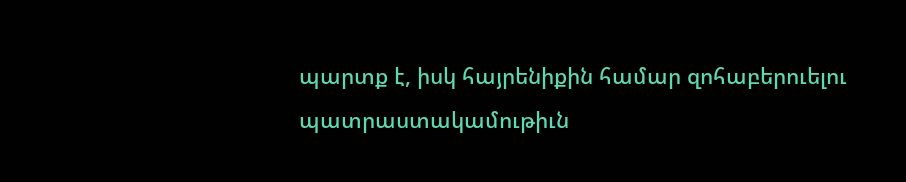պարտք է, իսկ հայրենիքին համար զոհաբերուելու պատրաստակամութիւն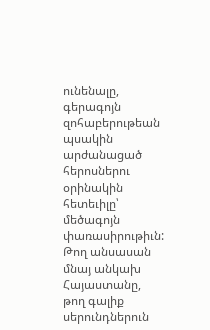ունենալը, գերագոյն զոհաբերութեան պսակին արժանացած հերոսներու օրինակին հետեւիլը՝ մեծագոյն փառասիրութիւն:
Թող անսասան մնայ անկախ Հայաստանը, թող գալիք սերունդներուն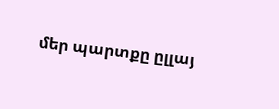մեր պարտքը ըլլայ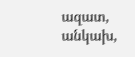ազատ, անկախ,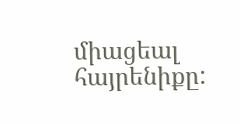միացեալ հայրենիքը: